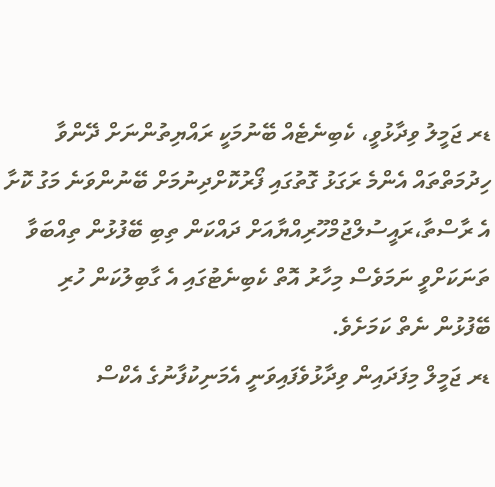ޑރ ޖަމީލު ވިދާޅުވީ، ކެބިނެޓެއް ބޭނުމަކީ ރައްޔިތުންނަށް ދޭންވާ ހިދުމަތްތައް އެންމެ ރަގަޅު ގޮތުގައި ފޯރުކޮށްދިނުމަށް ބޭނުންވަނެ މަގު ކޮށާ އެ ރާސްތާ،ރައީސުލްޖުމްހޫރިއްޔާއަށް ދައްކަން ތިބި ބޭފުޅުން ތިއްބަވާ ތަނަކަށްވީ ނަމަވެސް މިހާރު އޮތް ކެބިނެޓުގައި އެ ގާބިލުކަން ހުރި ބޭފުޅުން ނެތް ކަމަށެވެ.
ޑރ ޖަމީލް މިފަދައިން ވިދާޅުވެފައިވަނީ އެމަނިކުފާނުގެ އެކްސް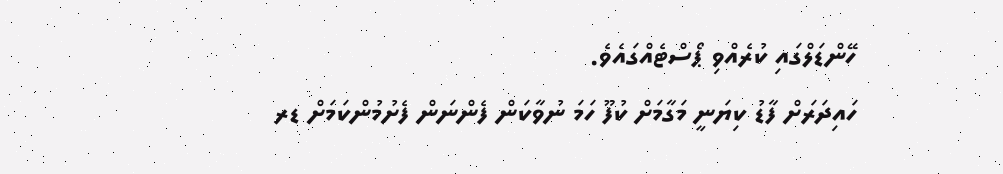ހޭންޑަލްގައި ކުރެއްވި ޕޯސްޓެއްގައެވެ.
ހައިދަރަށް ފާޑު ކިޔަނީ މަގާމަށް ކުފޫ ހަމަ ނުވާކަން ފެންނަން ފެށުމުންކަމަށް ޑރ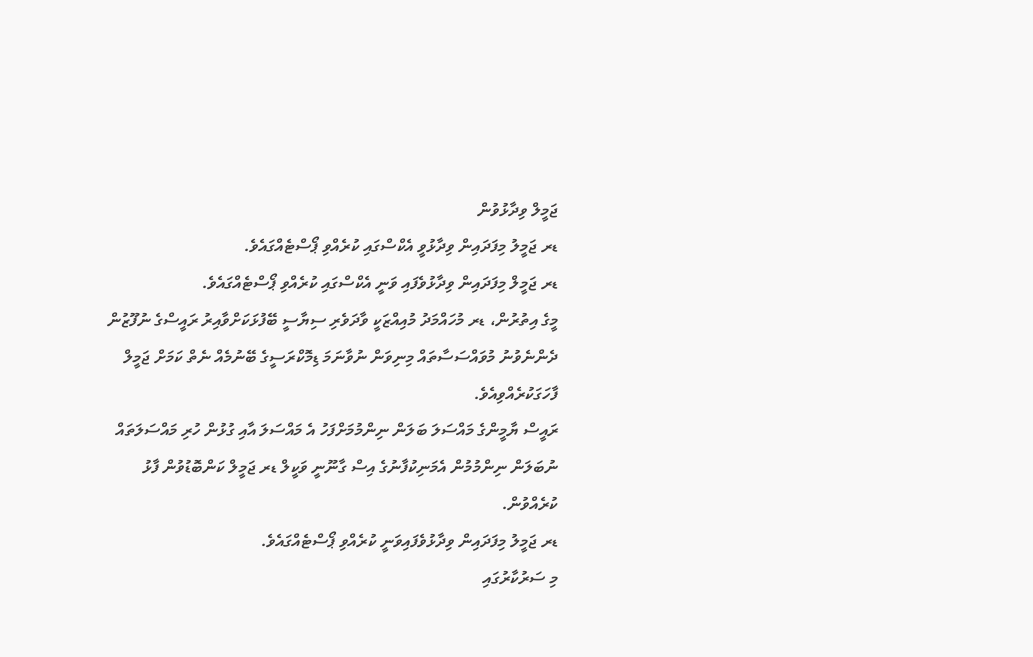ޖަމީލް ވިދާޅުވުން
ޑރ ޖަމީލު މިފަދައިން ވިދާޅުވީ އެކްސްގައި ކުރެއްވި ޕޯސްޓެއްގައެވެ.
ޑރ ޖަމީލް މިފަދައިން ވިދާޅުވެފައި ވަނީ އެކްސްގައި ކުރެއްވި ޕޯސްޓެއްގައެވެ.
މީގެ އިތުރުން، ޑރ މުހައްމަދު މުއިއްޒަކީ ވާދަވެރި ސިޔާސީ ބޭފުޅަކަށްވާއިރު ރައީސްގެ ނުފޫޒުން ދެންނެވުނު މުވައްސަސާތައް މިނިވަން ނުވާނަމަ ޑިމޮކްރަސީގެ ބޭނުމެއް ނެތް ކަމަށް ޖަމީލް ފާހަގަކުރެއްވިއެވެ.
ރައީސް ޔާމީންގެ މައްސަލަ ބަލަން ނިންމުމަށްފަހު އެ މައްސަލަ އާއި ގުޅުން ހުރި މައްސަލަތައް ނުބަލަން ނިންމުމުން އެމަނިކުފާނުގެ އިސް ގާނޫނީ ވަކީލް ޑރ ޖަމީލް ކަންބޮޑުވުން ފާޅު ކުރެއްވުން.
ޑރ ޖަމީލު މިފަދައިން ވިދާޅުވެފައިވަނީ ކުރެއްވި ޕޯސްޓެއްގައެވެ.
މި ސަރުކާރުގައި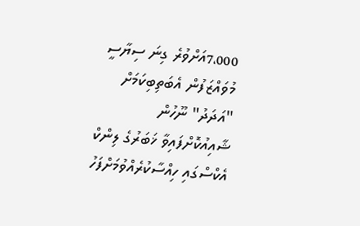7،000އަށްވުރެ ގިނަ ސިޔާސީ މުވައްޒަފުން އެބަތިބިކަމަށް "އަދަދު" ނޫހުން ޝާއިއުކޮށްފައިވާ ޚަބަރުގެ ލިންކް އެކްސްގައި ހިއްސާކުރެއްވުމަށްފަހު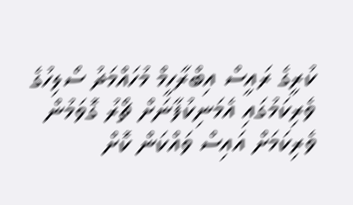ކުރީގެ ރައީސް އިބްރާހީމް މުހައްމަދު ސޯލިހުގެ ވެރިކަމުގައި އެމަނިކުފާނަށް ޗޯރު ގޮވަމުން ވެރިކަމަށް އައިސް ވައްކަން ކޮށް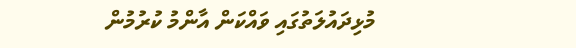މުޅިދައުލަތުގައި ވައްކަން އާންމު ކުރުމުން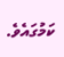ކަމުގައެވެ.